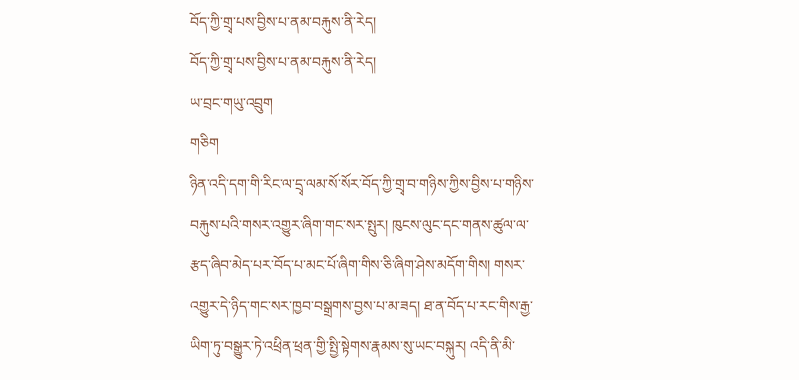བོད་ཀྱི་གྲྭ་པས་བྱིས་པ་ནམ་བརྐུས་ནི་རེད།
བོད་ཀྱི་གྲྭ་པས་བྱིས་པ་ནམ་བརྐུས་ནི་རེད།
ཡ་བྲང་གཡུ་འབྲུག
གཅིག
ཉིན་འདི་དག་གི་རིང་ལ་དྲྭ་ལམ་སོ་སོར་བོད་ཀྱི་གྲྭ་བ་གཉིས་ཀྱིས་བྱིས་པ་གཉིས་བརྐུས་པའི་གསར་འགྱུར་ཞིག་གང་སར་སྤུར། ཁུངས་ལུང་དང་གནས་ཚུལ་ལ་རྩད་ཞིབ་མེད་པར་བོད་པ་མང་པོ་ཞིག་གིས་ཅི་ཞིག་ཤེས་མདོག་གིས། གསར་འགྱུར་དེ་ཉིད་གང་སར་ཁྱབ་བསྒྲགས་བྱས་པ་མ་ཟད། ཐ་ན་བོད་པ་རང་གིས་རྒྱ་ཡིག་ཏུ་བསྒྱུར་ཏེ་འཕྲིན་ཕྲན་གྱི་སྤྱི་སྟེགས་རྣམས་སུ་ཡང་བསྐུར། འདི་ནི་མི་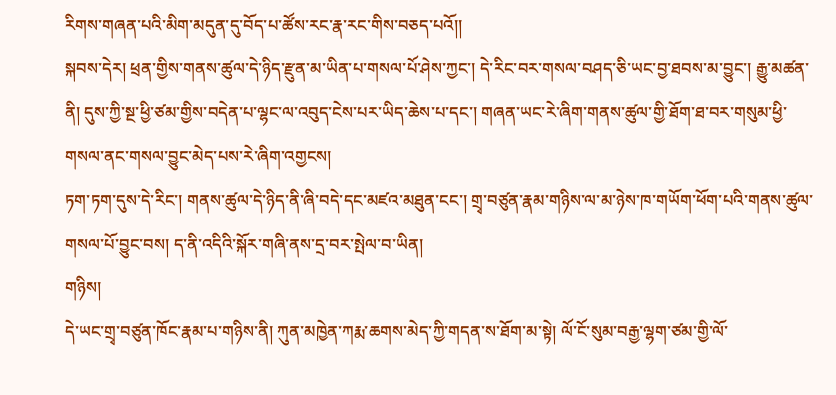རིགས་གཞན་པའི་མིག་མདུན་དུ་བོད་པ་ཚོས་རང་རྣ་རང་གིས་བཅད་པའོ།།
སྐབས་དེར། ཕྲན་གྱིས་གནས་ཚུལ་དེ་ཉིད་རྫུན་མ་ཡིན་པ་གསལ་པོ་ཤེས་ཀྱང་། དེ་རིང་བར་གསལ་བཤད་ཅི་ཡང་བྱ་ཐབས་མ་བྱུང་། རྒྱུ་མཚན་ནི། དུས་ཀྱི་སྔ་ཕྱི་ཙམ་གྱིས་བདེན་པ་ལྷང་ལ་འབུད་ངེས་པར་ཡིད་ཆེས་པ་དང་། གཞན་ཡང་རེ་ཞིག་གནས་ཚུལ་གྱི་ཐོག་ཐ་བར་གསུམ་ཕྱི་གསལ་ནང་གསལ་བྱུང་མེད་པས་རེ་ཞིག་འགྱངས།
ཏག་ཏག་དུས་དེ་རིང་། གནས་ཚུལ་དེ་ཉིད་ནི་ཞི་བདེ་དང་མཛའ་མཐུན་ངང་། གྲྭ་བཙུན་རྣམ་གཉིས་ལ་མ་ཉེས་ཁ་གཡོག་ཕོག་པའི་གནས་ཚུལ་གསལ་པོ་བྱུང་བས། ད་ནི་འདིའི་སྐོར་གཞི་ནས་དྲ་བར་སྤེལ་བ་ཡིན།
གཉིས།
དེ་ཡང་གྲྭ་བཙུན་ཁོང་རྣམ་པ་གཉིས་ནི། ཀུན་མཁྱེན་ཀརྨ་ཆགས་མེད་ཀྱི་གདན་ས་ཐོག་མ་སྟེ། ལོ་ངོ་སུམ་བརྒྱ་ལྷག་ཙམ་གྱི་ལོ་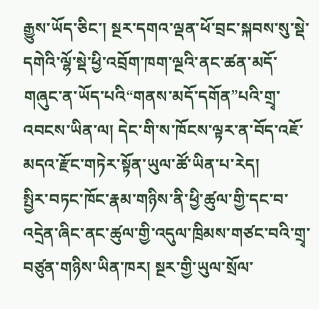རྒྱུས་ཡོད་ཅིང་། སྔར་དགའ་ལྡན་ཕོ་བྲང་སྐབས་སུ་སྡེ་དགེའི་ལྷོ་སྡེ་ཕྱི་འབྲོག་ཁག་ལྔའི་ནང་ཚན་མདོ་གཞུང་ན་ཡོད་པའི“གནས་མདོ་དགོན”པའི་གྲྭ་འབངས་ཡིན་ལ། དེང་གི་ས་ཁོངས་ལྟར་ན་བོད་འཇོ་མདའ་རྫོང་གཏེར་སྟོན་ཡུལ་ཚོ་ཡིན་པ་རེད།
སྤྱིར་བཏང་ཁོང་རྣམ་གཉིས་ནི་ཕྱི་ཚུལ་གྱི་དང་བ་འདྲེན་ཞིང་ནང་ཚུལ་གྱི་འདུལ་ཁྲིམས་གཙང་བའི་གྲྭ་བཙུན་གཉིས་ཡིན་ཁར། སྔར་གྱི་ཡུལ་སྲོལ་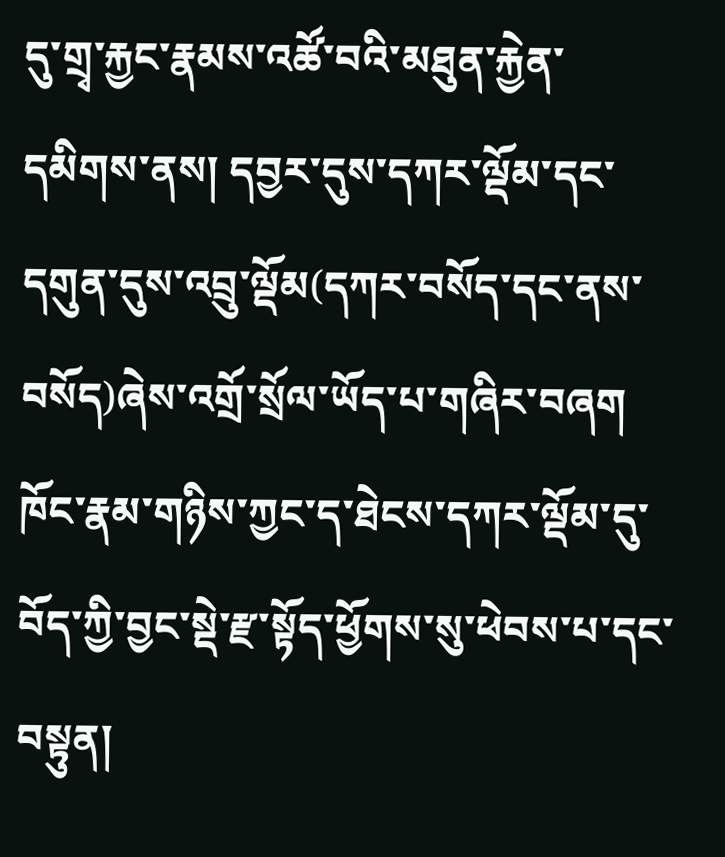དུ་གྲྭ་རྐྱང་རྣམས་འཚོ་བའི་མཐུན་རྐྱེན་དམིགས་ནས། དབྱར་དུས་དཀར་ལྡོམ་དང་དགུན་དུས་འབྲུ་ལྡོམ(དཀར་བསོད་དང་ནས་བསོད)ཞེས་འགྲོ་སྲོལ་ཡོད་པ་གཞིར་བཞག ཁོང་རྣམ་གཉིས་ཀྱང་ད་ཐེངས་དཀར་ལྡོམ་དུ་བོད་ཀྱི་བྱང་སྡེ་རྫ་སྟོད་ཕྱོགས་སུ་ཕེབས་པ་དང་བསྟུན།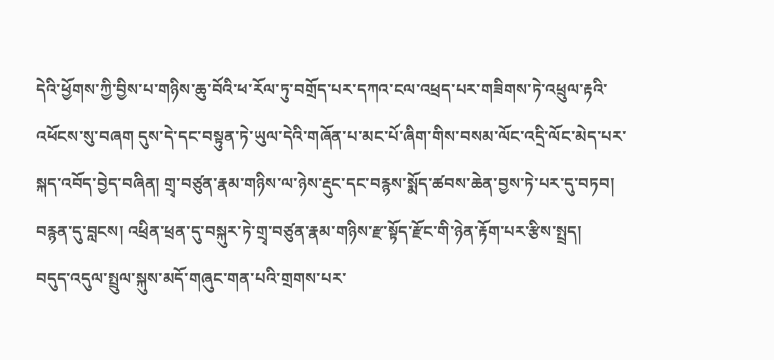དེའི་ཕྱོགས་ཀྱི་བྱིས་པ་གཉིས་ཆུ་བོའི་ཕ་རོལ་ཏུ་བགྲོད་པར་དཀའ་ངལ་འཕྲད་པར་གཟིགས་ཏེ་འཕྲུལ་རྟའི་འཕོངས་སུ་བཞག དུས་དེ་དང་བསྟུན་ཏེ་ཡུལ་དེའི་གཞོན་པ་མང་པོ་ཞིག་གིས་བསམ་ལོང་འདྲི་ལོང་མེད་པར་སྐད་འབོད་བྱེད་བཞིན། གྲྭ་བཙུན་རྣམ་གཉིས་ལ་ཉེས་རྡུང་དང་བརྙས་སྨོད་ཚབས་ཆེན་བྱས་ཏེ་པར་དུ་བཏབ། བརྙན་དུ་བླངས། འཕྲིན་ཕྲན་དུ་བསྐུར་ཏེ་གྲྭ་བཙུན་རྣམ་གཉིས་རྫ་སྟོད་རྫོང་གི་ཉེན་རྟོག་པར་རྩིས་སྤྲད།
བདུད་འདུལ་སྤྲུལ་སྐུས་མདོ་གཞུང་གན་པའི་གྲགས་པར་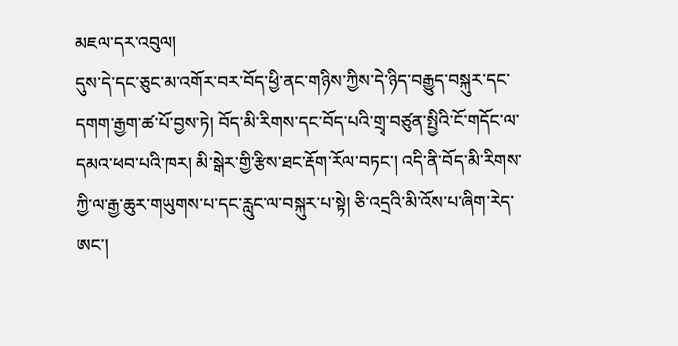མཇལ་དར་འབུལ།
དུས་དེ་དང་ཅུང་མ་འགོར་བར་བོད་ཕྱི་ནང་གཉིས་ཀྱིས་དེ་ཉིད་བརྒྱུད་བསྐུར་དང་དགག་རྒྱག་ཚ་པོ་བྱས་ཏེ། བོད་མི་རིགས་དང་བོད་པའི་གྲྭ་བཙུན་སྤྱིའི་ངོ་གདོང་ལ་དམའ་ཕབ་པའི་ཁར། མི་སྒེར་གྱི་རྩིས་ཐང་རྡོག་རོལ་བཏང་། འདི་ནི་བོད་མི་རིགས་ཀྱི་ལ་རྒྱ་ཆུར་གཡུགས་པ་དང་རླུང་ལ་བསྐུར་པ་སྟེ། ཅི་འདྲའི་མི་འོས་པ་ཞིག་རེད་ཨང་།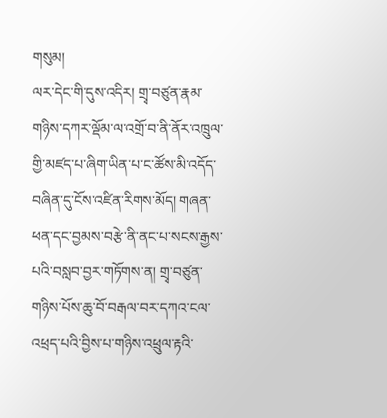གསུམ།
ལར་དེང་གི་དུས་འདིར། གྲྭ་བཙུན་རྣམ་གཉིས་དཀར་ལྡོམ་ལ་འགྲོ་བ་ནི་ནོར་འཁྲུལ་གྱི་མཛད་པ་ཞིག་ཡིན་པ་ང་ཚོས་མི་འདོད་བཞིན་དུ་ངོས་འཛིན་རིགས་མོད། གཞན་ཕན་དང་བྱམས་བརྩེ་ནི་ནང་པ་སངས་རྒྱས་པའི་བསླབ་བྱར་གཏོགས་ན། གྲྭ་བཙུན་གཉིས་པོས་ཆུ་བོ་བརྒལ་བར་དཀའ་ངལ་འཕྲད་པའི་བྱིས་པ་གཉིས་འཕྲུལ་རྟའི་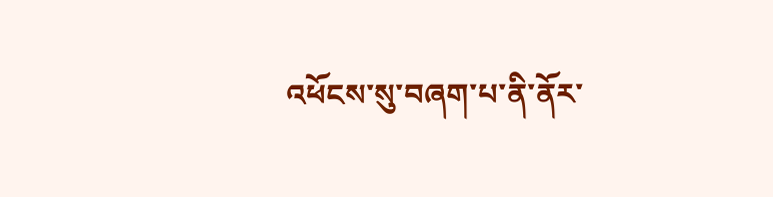འཕོངས་སུ་བཞག་པ་ནི་ནོར་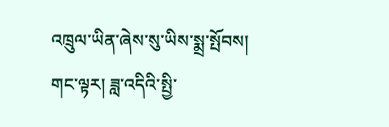འཁྲུལ་ཡིན་ཞེས་སུ་ཡིས་སྨྲ་སྤོབས།
གང་ལྟར། ཟླ་འདིའི་སྤྱི་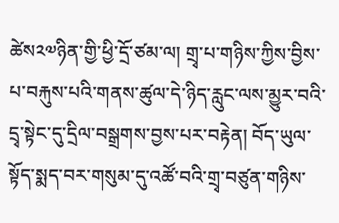ཚེས༢༧ཉིན་གྱི་ཕྱི་དྲོ་ཙམ་ལ། གྲྭ་པ་གཉིས་ཀྱིས་བྱིས་པ་བརྐུས་པའི་གནས་ཚུལ་དེ་ཉིད་རླུང་ལས་མྱུར་བའི་དྲྭ་སྟེང་དུ་དྲིལ་བསྒྲགས་བྱས་པར་བརྟེན། བོད་ཡུལ་སྟོད་སྨད་བར་གསུམ་དུ་འཚོ་བའི་གྲྭ་བཙུན་གཉིས་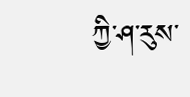ཀྱི་ཤ་རུས་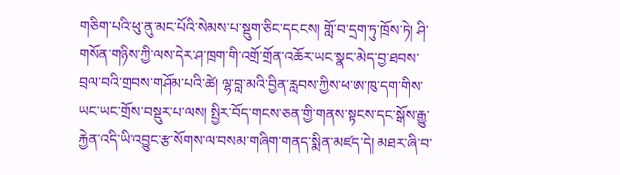གཅིག་པའི་ཕུ་ནུ་མང་པོའི་སེམས་པ་སྡུག་ཅིང་དངངས། གློ་བ་དྲག་ཏུ་ཁྲོས་ཏེ། ཤི་གསོན་གཉིས་ཀྱི་ལས་དེར་ཤ་ཁྲག་གི་འགྲོ་གྲོན་འཆོར་ཡང་སྣང་མེད་བྱ་ཐབས་བྲལ་བའི་གྲབས་གཤོམ་པའི་ཚེ། ལྷ་བླ་མའི་བྱིན་རླབས་ཀྱིས་ཕ་ཨ་ཁུ་དག་གིས་ཡང་ཡང་གྲོས་བསྡུར་པ་ལས། སྤྱིར་བོད་གངས་ཅན་གྱི་གནས་སྟངས་དང་སྒོས་རྒྱུ་རྐྱེན་འདི་ཡི་འབྱུང་རྩ་སོགས་ལ་བསམ་གཞིག་གནད་སྨིན་མཛད་དེ། མཐར་ཞི་བ་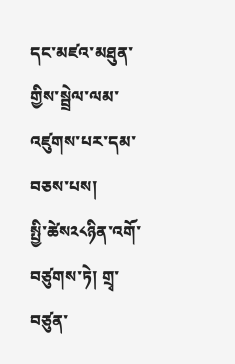དང་མཛའ་མཐུན་གྱིས་སྦྲེལ་ལམ་འཛུགས་པར་དམ་བཅས་པས།
སྤྱི་ཚེས༢༨ཉིན་འགོ་བཙུགས་ཏེ། གྲྭ་བཙུན་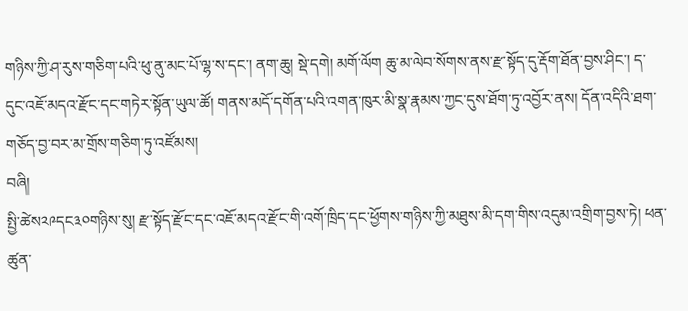གཉིས་ཀྱི་ཤ་རུས་གཅིག་པའི་ཕུ་ནུ་མང་པོ་ལྷ་ས་དང་། ནག་ཆུ། སྡེ་དགེ། མགོ་ལོག ཆུ་མ་ལེབ་སོགས་ནས་རྫ་སྟོད་དུ་རྡོག་ཐོན་བྱས་ཤིང་། ད་དུང་འཇོ་མདའ་རྫོང་དང་གཏེར་སྟོན་ཡུལ་ཚོ། གནས་མདོ་དགོན་པའི་འགན་ཁུར་མི་སྣ་རྣམས་ཀྱང་དུས་ཐོག་ཏུ་འབྱོར་ནས། དོན་འདིའི་ཐག་གཅོད་བྱ་བར་མ་གྲོས་གཅིག་ཏུ་འཛོམས།
བཞི།
སྤྱི་ཚེས༢༩དང༣༠གཉིས་སུ། རྫ་སྟོད་རྫོང་དང་འཇོ་མདའ་རྫོང་གི་འགོ་ཁྲིད་དང་ཕྱོགས་གཉིས་ཀྱི་མཐུས་མི་དག་གིས་འདུམ་འགྲིག་བྱས་ཏེ། ཕན་ཚུན་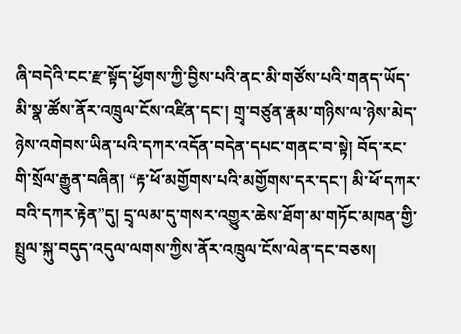ཞི་བདེའི་ངང་རྫ་སྟོད་ཕྱོགས་ཀྱི་བྱིས་པའི་ནང་མི་གཙོས་པའི་གནད་ཡོད་མི་སྣ་ཚོས་ནོར་འཁྲུལ་ངོས་འཛིན་དང་། གྲྭ་བཙུན་རྣམ་གཉིས་ལ་ཉེས་མེད་ཉེས་འགེབས་ཡིན་པའི་དཀར་འདོན་བདེན་དཔང་གནང་བ་སྟེ། བོད་རང་གི་སྲོལ་རྒྱུན་བཞིན། “རྟ་ཕོ་མགྱོགས་པའི་མགྱོགས་དར་དང་། མི་ཕོ་དཀར་བའི་དཀར་རྟེན”དུ། དྲྭ་ལམ་དུ་གསར་འགྱུར་ཆེས་ཐོག་མ་གཏོང་མཁན་གྱི་སྤྲུལ་སྐུ་བདུད་འདུལ་ལགས་ཀྱིས་ནོར་འཁྲུལ་ངོས་ལེན་དང་བཅས།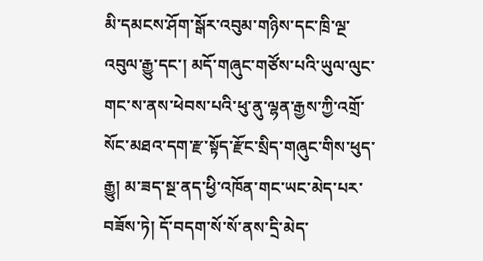མི་དམངས་ཤོག་སྒོར་འབུམ་གཉིས་དང་ཁྲི་ལྔ་འབུལ་རྒྱུ་དང་། མདོ་གཞུང་གཙོས་པའི་ཡུལ་ལུང་གང་ས་ནས་ཕེབས་པའི་ཕུ་ནུ་ལྷན་རྒྱས་ཀྱི་འགྲོ་སོང་མཐའ་དག་རྫ་སྟོད་རྫོང་སྲིད་གཞུང་གིས་ཕུད་རྒྱུ། མ་ཟད་སྔ་ནད་ཕྱི་འཁོན་གང་ཡང་མེད་པར་བཟོས་ཏེ། དོ་བདག་སོ་སོ་ནས་དྲི་མེད་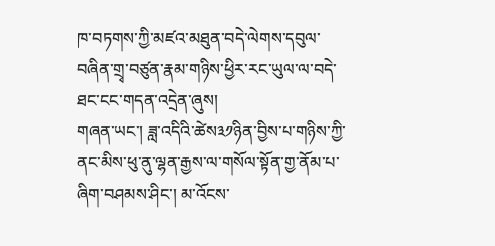ཁ་བཏགས་ཀྱི་མཛའ་མཐུན་བདེ་ལེགས་དབུལ་བཞིན་གྲྭ་བཙུན་རྣམ་གཉིས་ཕྱིར་རང་ཡུལ་ལ་བདེ་ཐང་ངང་གདན་འདྲེན་ཞུས།
གཞན་ཡང་། ཟླ་འདིའི་ཚེས༣༡ཉིན་བྱིས་པ་གཉིས་ཀྱི་ནང་མིས་ཕུ་ནུ་ལྷན་རྒྱས་ལ་གསོལ་སྟོན་གྱ་ནོམ་པ་ཞིག་བཤམས་ཤིང་། མ་འོངས་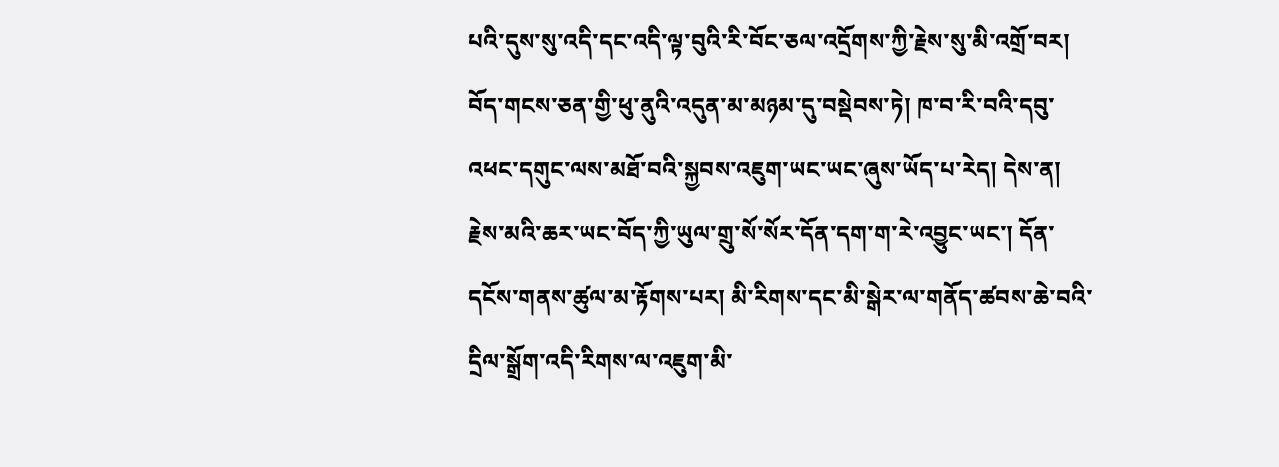པའི་དུས་སུ་འདི་དང་འདི་ལྟ་བུའི་རི་བོང་ཅལ་འདྲོགས་ཀྱི་རྗེས་སུ་མི་འགྲོ་བར། བོད་གངས་ཅན་གྱི་ཕུ་ནུའི་འདུན་མ་མཉམ་དུ་བསྡེབས་ཏེ། ཁ་བ་རི་བའི་དབུ་འཕང་དགུང་ལས་མཐོ་བའི་སྐྱབས་འཇུག་ཡང་ཡང་ཞུས་ཡོད་པ་རེད། དེས་ན། རྗེས་མའི་ཆར་ཡང་བོད་ཀྱི་ཡུལ་གྲུ་སོ་སོར་དོན་དག་ག་རེ་འབྱུང་ཡང་། དོན་དངོས་གནས་ཚུལ་མ་རྟོགས་པར། མི་རིགས་དང་མི་སྒེར་ལ་གནོད་ཚབས་ཆེ་བའི་དྲིལ་སྒྲོག་འདི་རིགས་ལ་འཇུག་མི་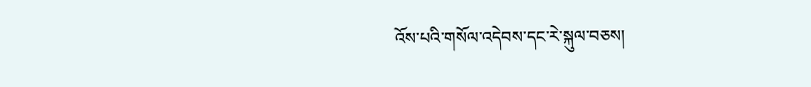འོས་པའི་གསོལ་འདེབས་དང་རེ་སྐུལ་བཅས།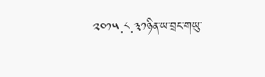༢༠༡༥.༨.༣༡ཉིན་ཡ་བྲང་གཡུ་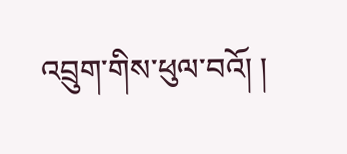འབྲུག་གིས་ཕུལ་བའོ། །